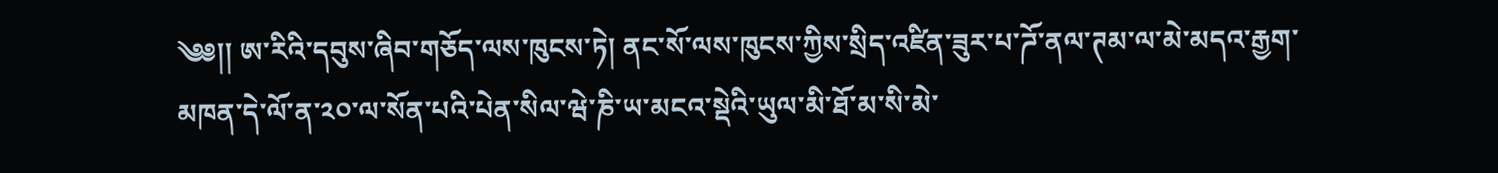༄༅།། ཨ་རིའི་དབུས་ཞིབ་གཅོད་ལས་ཁུངས་ཏེ། ནང་སོ་ལས་ཁུངས་ཀྱིས་སྲིད་འཛིན་ཟུར་པ་ཌོ་ནལ་ཊམ་ལ་མེ་མདའ་རྒྱག་མཁན་དེ་ལོ་ན་༢༠་ལ་སོན་པའི་པེན་སིལ་ཝེ་ཎི་ཡ་མངའ་སྡེའི་ཡུལ་མི་ཐོ་མ་སི་མེ་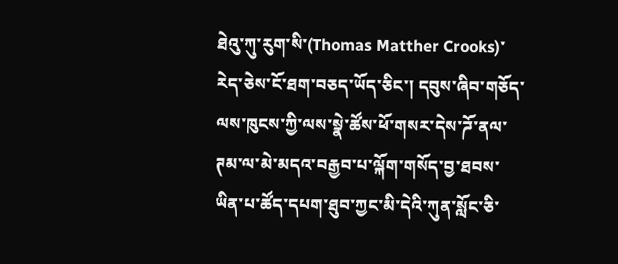ཐེའུ་ཀུ་རུག་སི་(Thomas Matther Crooks)་རེད་ཅེས་ངོ་ཐག་བཅད་ཡོད་ཅིང་། དབུས་ཞིབ་གཅོད་ལས་ཁུངས་ཀྱི་ལས་སྣེ་ཚོས་ཕོ་གསར་དེས་ཌོ་ནལ་ཊམ་ལ་མེ་མདའ་བརྒྱབ་པ་ལྐོག་གསོད་བྱ་ཐབས་ཡིན་པ་ཚོད་དཔག་ཐུབ་ཀྱང་མི་དེའི་ཀུན་སློང་ཅི་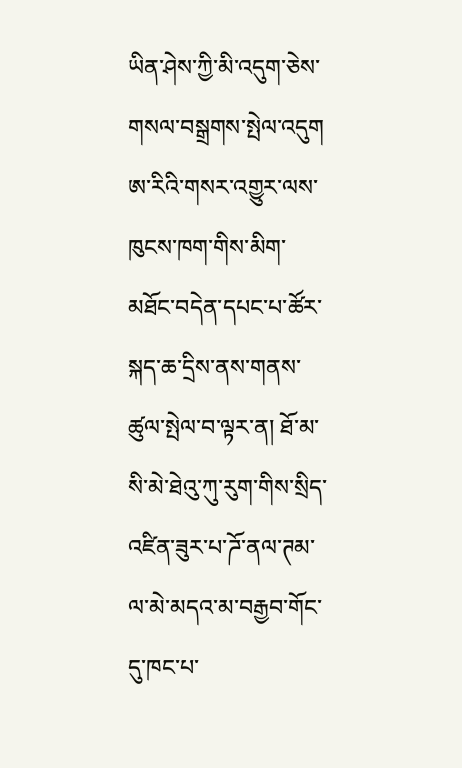ཡིན་ཤེས་ཀྱི་མི་འདུག་ཅེས་གསལ་བསྒྲགས་སྤེལ་འདུག
ཨ་རིའི་གསར་འགྱུར་ལས་ཁུངས་ཁག་གིས་མིག་མཐོང་བདེན་དཔང་པ་ཚོར་སྐད་ཆ་དྲིས་ནས་གནས་ཚུལ་སྤེལ་བ་ལྟར་ན། ཐོ་མ་སི་མེ་ཐེའུ་ཀུ་རུག་གིས་སྲིད་འཛིན་ཟུར་པ་ཌོ་ནལ་ཊམ་ལ་མེ་མདའ་མ་བརྒྱབ་གོང་དུ་ཁང་པ་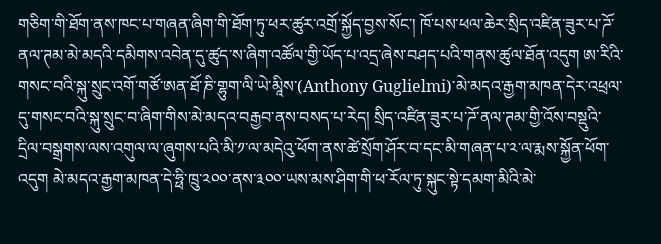གཅིག་གི་ཐོག་ནས་ཁང་པ་གཞན་ཞིག་གི་ཐོག་ཏུ་ཕར་ཚུར་འགྲོ་སྐྱོད་བྱས་སོང་། ཁོ་པས་ཕལ་ཆེར་སྲིད་འཛིན་ཟུར་པ་ཌོ་ནལ་ཊམ་མེ་མདའི་དམིགས་འབེན་དུ་ཚུད་ས་ཞིག་འཚོལ་གྱི་ཡོད་པ་འདྲ་ཞེས་བཤད་པའི་གནས་ཚུལ་ཐོན་འདུག ཨ་རིའི་གསང་བའི་སྐུ་སྲུང་འགོ་གཙོ་ཨན་ཐོ་ཎི་གྷུག་ལི་ཡེ་མཱིས་(Anthony Guglielmi)་མེ་མདའ་རྒྱག་མཁན་དེར་འཕྲལ་དུ་གསང་བའི་སྐུ་སྲུང་བ་ཞིག་གིས་མེ་མདའ་བརྒྱབ་ནས་བསད་པ་རེད། སྲིད་འཛིན་ཟུར་པ་ཌོ་ནལ་ཊམ་གྱི་འོས་བསྡུའི་དྲིལ་བསྒྲགས་ལས་འགུལ་ལ་ཞུགས་པའི་མི་༡་ལ་མདེའུ་ཕོག་ནས་ཚེ་སྲོག་ཤོར་བ་དང་མི་གཞན་པ་༢་ལ་རྨས་སྐྱོན་ཕོག་འདུག མེ་མདའ་རྒྱག་མཁན་དེ་ཧྥི་ཁྲུ་༢༠༠་ནས་༣༠༠་ཡས་མས་ཤིག་གི་ཕ་རོལ་ཏུ་སྐུང་སྟེ་དམག་མིའི་མེ་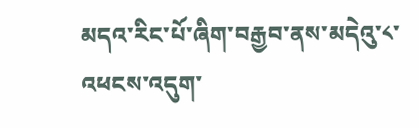མདའ་རིང་པོ་ཞིག་བརྒྱབ་ནས་མདེའུ་༨་འཕངས་འདུག་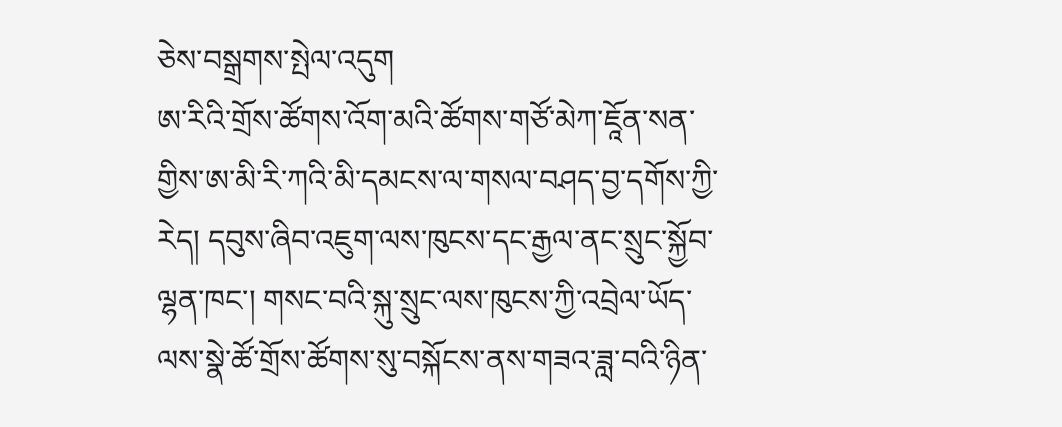ཅེས་བསྒྲགས་སྤེལ་འདུག
ཨ་རིའི་གྲོས་ཚོགས་འོག་མའི་ཚོགས་གཙོ་མེཀ་ཇཱོན་སན་གྱིས་ཨ་མི་རི་ཀའི་མི་དམངས་ལ་གསལ་བཤད་བྱ་དགོས་ཀྱི་རེད། དབུས་ཞིབ་འཇུག་ལས་ཁུངས་དང་རྒྱལ་ནང་སྲུང་སྐྱོབ་ལྷན་ཁང་། གསང་བའི་སྐུ་སྲུང་ལས་ཁུངས་ཀྱི་འབྲེལ་ཡོད་ལས་སྣེ་ཚོ་གྲོས་ཚོགས་སུ་བསྐོངས་ནས་གཟའ་ཟླ་བའི་ཉིན་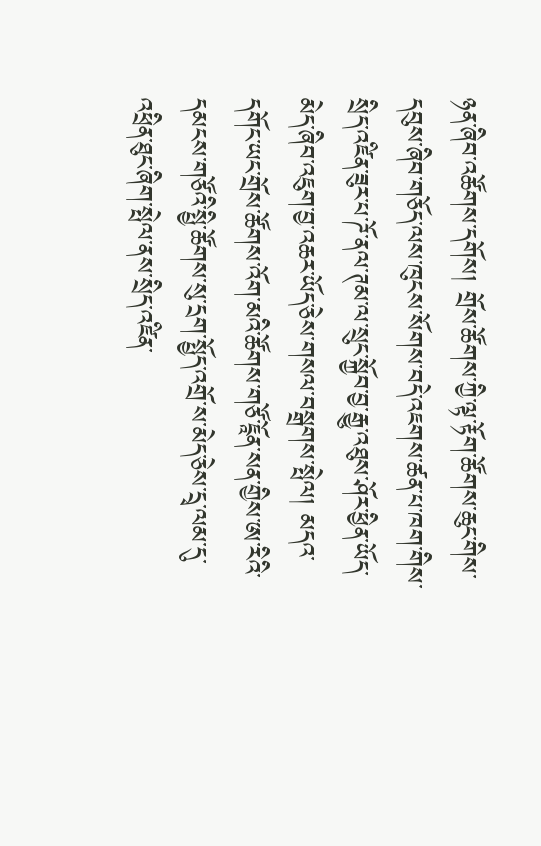ཉན་ཞིབ་འཚོགས་དགོས། གྲོས་ཚོགས་ཀྱི་ལྟ་རྟོག་ཚོགས་ཆུང་གིས་དབུས་ཞིབ་གཅོད་ལས་ཁུངས་སོགས་བདེ་འཇགས་ཚན་པ་ཁག་གིས་སྲིད་འཛིན་ཟུར་པ་ཌོ་ནལ་ཊམ་ལ་སྲུང་སྐྱོབ་བྱ་རྒྱུ་འཐུས་ཤོར་ཕྱིན་ཡོད་མེད་ཞིབ་འཇུག་བྱ་འཆར་ཡོད་ཅེས་གསལ་བསྒྲགས་སྤེལ། མདའ་དགོང་ཡང་གྲོས་ཚོགས་འོག་མའི་ཚོགས་གཙོ་ཇཱོན་སན་གྱིས་ཨ་རིའི་དམངས་གཙོའི་སྤྱི་ཚོགས་སུ་དྲག་སྤྱོད་འགྲོ་ས་མེད་ཅེས་དྲྭ་ལམ་དུ་འཕྲིན་ཐུང་ཞིག་སྤེལ་ནས་སྲིད་འཛིན་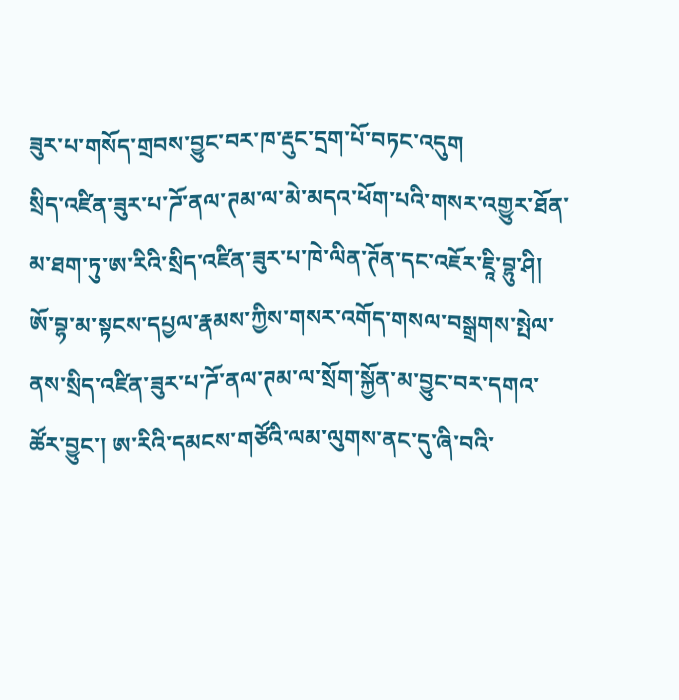ཟུར་པ་གསོད་གྲབས་བྱུང་བར་ཁ་རྡུང་དྲག་པོ་བཏང་འདུག
སྲིད་འཛིན་ཟུར་པ་ཌོ་ནལ་ཊམ་ལ་མེ་མདའ་ཕོག་པའི་གསར་འགྱུར་ཐོན་མ་ཐག་ཏུ་ཨ་རིའི་སྲིད་འཛིན་ཟུར་པ་ཁེ་ལིན་ཊོན་དང་འཇོར་ཇཱི་བྷུ་ཤི། ཨོ་བྷ་མ་སྟངས་དཔྱལ་རྣམས་ཀྱིས་གསར་འགོད་གསལ་བསྒྲགས་སྤེལ་ནས་སྲིད་འཛིན་ཟུར་པ་ཌོ་ནལ་ཊམ་ལ་སྲོག་སྐྱོན་མ་བྱུང་བར་དགའ་ཚོར་བྱུང་། ཨ་རིའི་དམངས་གཙོའི་ལམ་ལུགས་ནང་དུ་ཞི་བའི་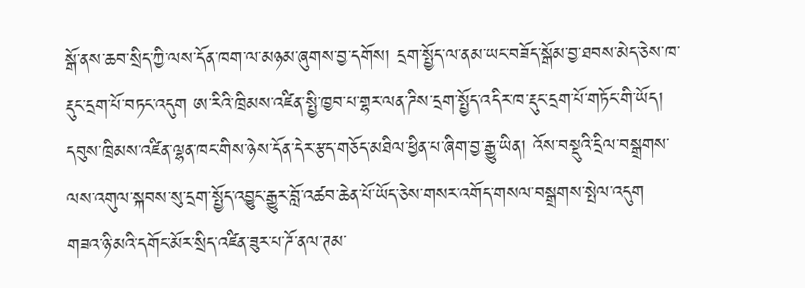སྒོ་ནས་ཆབ་སྲིད་ཀྱི་ལས་དོན་ཁག་ལ་མཉམ་ཞུགས་བྱ་དགོས། དྲག་སྤྱོད་ལ་ནམ་ཡང་བཟོད་སྒོམ་བྱ་ཐབས་མེད་ཅེས་ཁ་རྡུང་དྲག་པོ་བཏང་འདུག ཨ་རིའི་ཁྲིམས་འཛིན་སྤྱི་ཁྱབ་པ་གྷར་ལན་ཌིས་དྲག་སྤྱོད་འདིར་ཁ་རྡུང་དྲག་པོ་གཏོང་གི་ཡོད། དབུས་ཁྲིམས་འཛིན་ལྷན་ཁང་གིས་ཉེས་དོན་དེར་རྩད་གཅོད་མཐིལ་ཕྱིན་པ་ཞིག་བྱ་རྒྱུ་ཡིན། འོས་བསྡུའི་དྲིལ་བསྒྲགས་ལས་འགུལ་སྐབས་སུ་དྲག་སྤྱོད་འབྱུང་རྒྱུར་བློ་འཚབ་ཆེན་པོ་ཡོད་ཅེས་གསར་འགོད་གསལ་བསྒྲགས་སྤེལ་འདུག
གཟའ་ཉི་མའི་དགོང་མོར་སྲིད་འཛིན་ཟུར་པ་ཌོ་ནལ་ཊམ་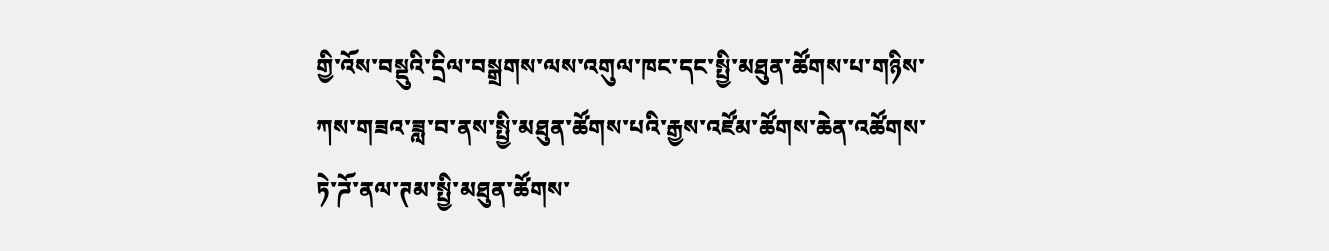གྱི་འོས་བསྡུའི་དྲིལ་བསྒྲགས་ལས་འགུལ་ཁང་དང་སྤྱི་མཐུན་ཚོགས་པ་གཉིས་ཀས་གཟའ་ཟླ་བ་ནས་སྤྱི་མཐུན་ཚོགས་པའི་རྒྱས་འཛོམ་ཚོགས་ཆེན་འཚོགས་ཏེ་ཌོ་ནལ་ཊམ་སྤྱི་མཐུན་ཚོགས་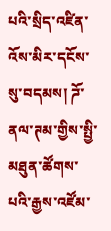པའི་སྲིད་འཛིན་འོས་མིར་དངོས་སུ་བདམས། ཌོ་ནལ་ཊམ་གྱིས་སྤྱི་མཐུན་ཚོགས་པའི་རྒྱས་འཛོམ་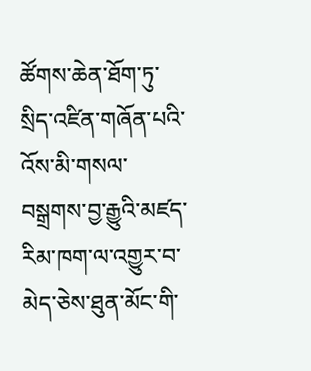ཚོགས་ཆེན་ཐོག་ཏུ་སྲིད་འཛིན་གཞོན་པའི་འོས་མི་གསལ་བསྒྲགས་བྱ་རྒྱུའི་མཛད་རིམ་ཁག་ལ་འགྱུར་བ་མེད་ཅེས་ཐུན་མོང་གི་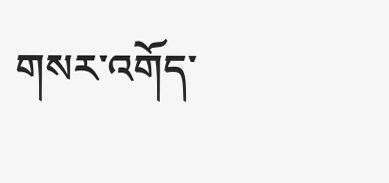གསར་འགོད་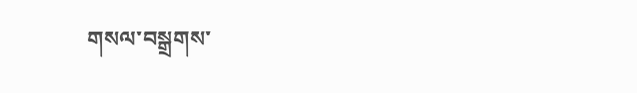གསལ་བསྒྲགས་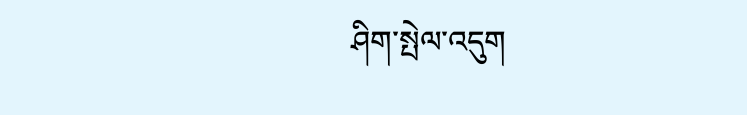ཤིག་སྤེལ་འདུག